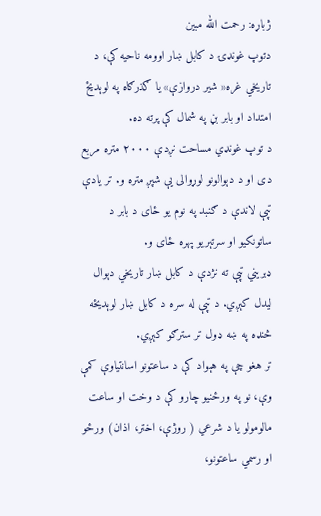ژباړه: رحمت الله مبین
دتوپ غونډۍ د کابل ښار اوومه ناحیه کې، د تاریخي غره« شیر دروازې» یا ګذرګاه په لوېدیځ امتداد او بابر بڼ په شمال کې پرته ده.
د توپ غونډي مساحت نږدې ۲۰۰۰ متره مربع دی او د دېوالونو لوړوالی یې شپږ متره و. تر یادې تپې لاندې د ګنبد په نوم یو ځای د بابر د ساتونکیو او سرتېریو پهره ځای و.
ډبریني تپې ته نژدې د کابل ښار تاریخي دېوال لیدل کېږي. د تپې له سره د کابل ښار لوېدیځه څنډه په ښه ډول تر سترګو کېږي.
تر هغو چې په هېواد کې د ساعتونو اسانتیاوې کمې وې، نو په ورځنیو چارو کې د وخت او ساعت مالومولو یا د شرعي ( روژې، اختر، اذان) ورځو او رسمي ساعتونو،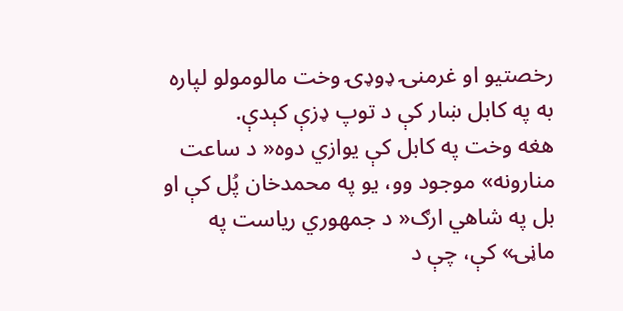رخصتیو او غرمنۍ ډوډۍ وخت مالومولو لپاره به په کابل ښار کې د توپ ډزې کېدې.
هغه وخت په کابل کې یوازي دوه« د ساعت منارونه» موجود وو، یو په محمدخان پُل کې او بل په شاهي ارګ« د جمهوري ریاست په ماڼۍ» کې، چې د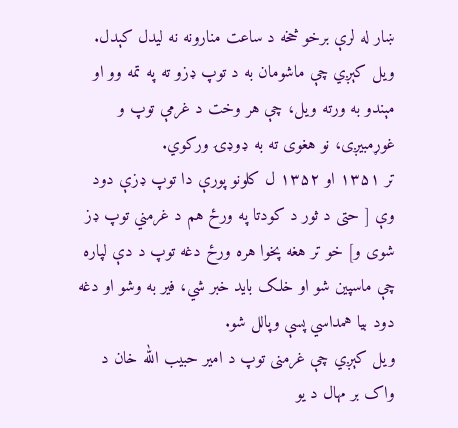ښار له لرې برخو څخه د ساعت منارونه نه لیدل کېدل.
ویل کېږي چې ماشومان به د توپ ډزو ته په تمه وو او مېندو به ورته ویل، چې هر وخت د غرمې توپ و غوړمبیږی، نو هغوی ته به ډوډۍ ورکوي.
تر ۱۳۵۱ او ۱۳۵۲ ل کلونو پورې دا توپ ډزې دود وې [ حتی د ثور د کودتا په ورځ هم د غرمني توپ ډز شوی و] خو تر هغه پخوا هره ورځ دغه توپ د دې لپاره چې ماسپین شو او خلک باید خبر شي، فیر به وشو او دغه دود بیا همداسي پسې وپالل شو.
ویل کېږي چې غرمنی توپ د امیر حبیب الله خان د واک بر مهال د یو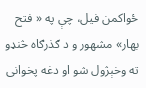ځواکمن فیل، چې په « فتح بهار» مشهور و د ګذرګاه څنډو ته وخېژول شو او دغه پخوانی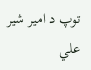توپ د امیر شیر علي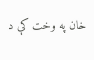خان په وخت کې د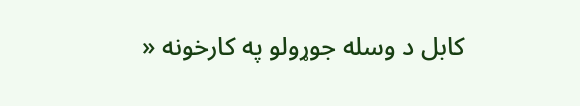کابل د وسله جوړولو په کارخونه «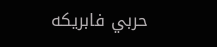حربي فابریکه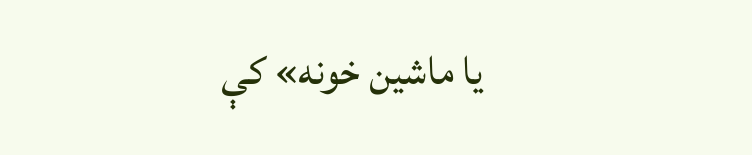یا ماشین خونه» کې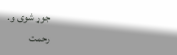جوړ شوی و.
رحمت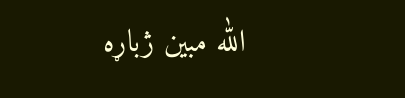الله مبین ژباړه